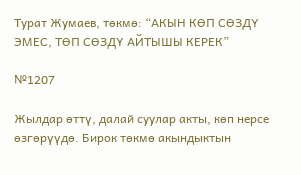Турат Жумаев, төкмө: “АКЫН КӨП СӨЗДҮ ЭМЕС, ТӨП СӨЗДҮ АЙТЫШЫ КЕРЕК”

№1207

Жылдар өттү, далай суулар акты, көп нерсе өзгөрүүдө. Бирок төкмө акындыктын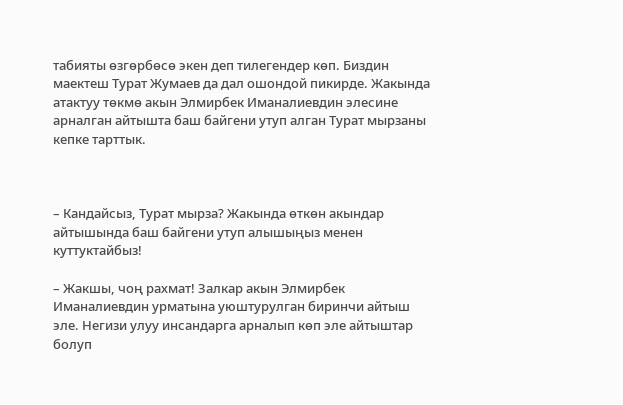табияты өзгөрбөсө экен деп тилегендер көп. Биздин маектеш Турат Жумаев да дал ошондой пикирде. Жакында атактуу төкмө акын Элмирбек Иманалиевдин элесине арналган айтышта баш байгени утуп алган Турат мырзаны кепке тарттык.



– Кандайсыз, Турат мырза? Жакында өткөн акындар айтышында баш байгени утуп алышыңыз менен куттуктайбыз!

– Жакшы, чоң рахмат! Залкар акын Элмирбек Иманалиевдин урматына уюштурулган биринчи айтыш эле. Негизи улуу инсандарга арналып көп эле айтыштар болуп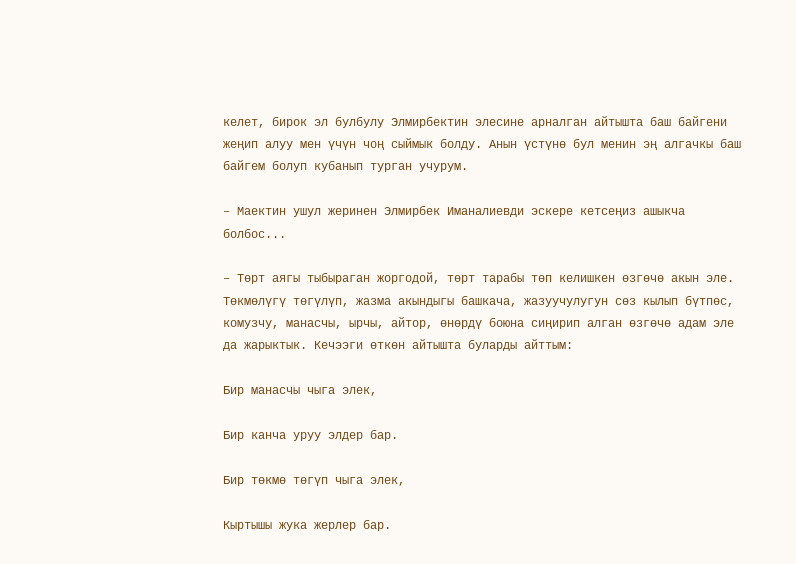келет, бирок эл булбулу Элмирбектин элесине арналган айтышта баш байгени жеңип алуу мен үчүн чоң сыймык болду. Анын үстүнө бул менин эң алгачкы баш байгем болуп кубанып турган учурум.

– Маектин ушул жеринен Элмирбек Иманалиевди эскере кетсеңиз ашыкча болбос...

– Төрт аягы тыбыраган жоргодой, төрт тарабы төп келишкен өзгөчө акын эле. Төкмөлүгү төгүлүп, жазма акындыгы башкача, жазуучулугун сөз кылып бүтпөс, комузчу, манасчы, ырчы, айтор, өнөрдү боюна сиңирип алган өзгөчө адам эле да жарыктык. Кечээги өткөн айтышта буларды айттым:

Бир манасчы чыга элек,

Бир канча уруу элдер бар.

Бир төкмө төгүп чыга элек,

Кыртышы жука жерлер бар.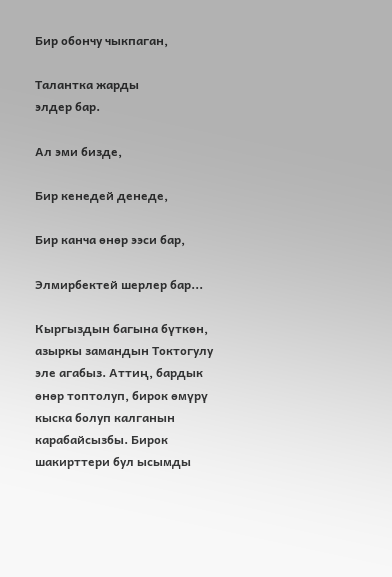Бир обончу чыкпаган,

Талантка жарды
элдер бар.

Ал эми бизде,

Бир кенедей денеде,

Бир канча өнөр ээси бар,

Элмирбектей шерлер бар...

Кыргыздын багына бүткөн, азыркы замандын Токтогулу эле агабыз. Аттиң, бардык өнөр топтолуп, бирок өмүрү кыска болуп калганын карабайсызбы. Бирок шакирттери бул ысымды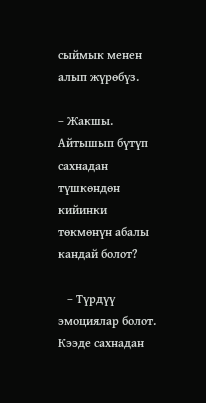сыймык менен алып жүрөбүз.

– Жакшы. Айтышып бүтүп сахнадан түшкөндөн кийинки төкмөнүн абалы кандай болот?

   – Түрдүү эмоциялар болот. Кээде сахнадан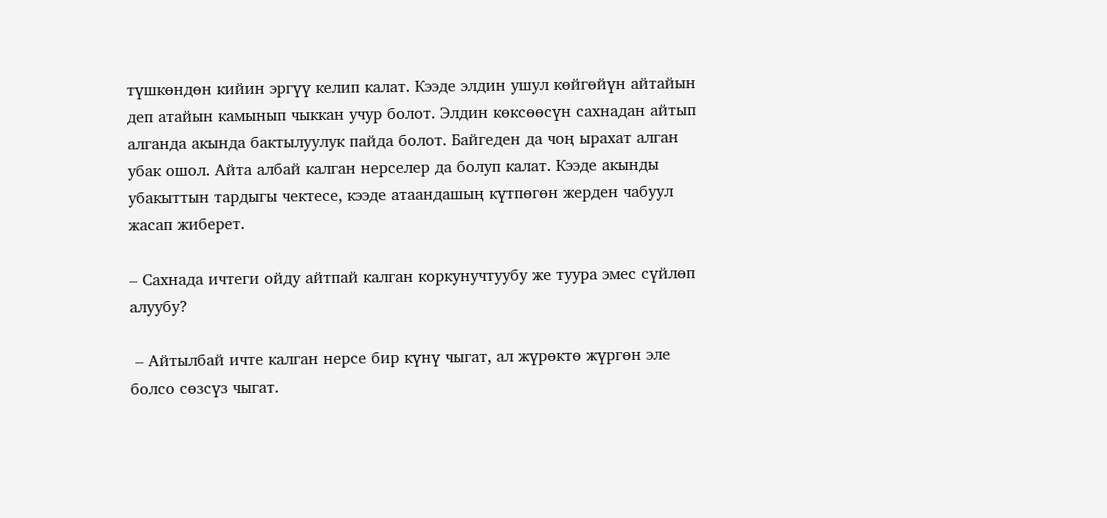түшкөндөн кийин эргүү келип калат. Кээде элдин ушул көйгөйүн айтайын деп атайын камынып чыккан учур болот. Элдин көксөөсүн сахнадан айтып алганда акында бактылуулук пайда болот. Байгеден да чоң ырахат алган убак ошол. Айта албай калган нерселер да болуп калат. Кээде акынды убакыттын тардыгы чектесе, кээде атаандашың күтпөгөн жерден чабуул жасап жиберет.

– Сахнада ичтеги ойду айтпай калган коркунучтуубу же туура эмес сүйлөп алуубу?

 – Айтылбай ичте калган нерсе бир күнү чыгат, ал жүрөктө жүргөн эле болсо сөзсүз чыгат.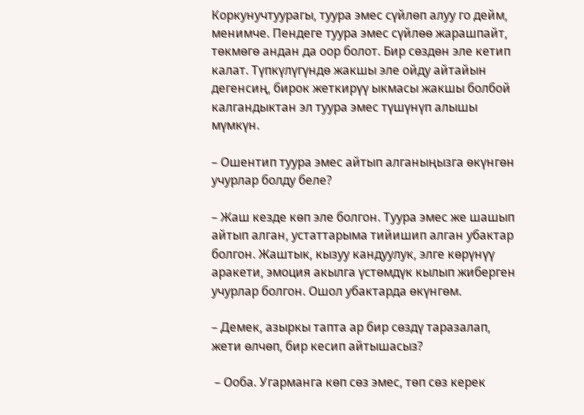Коркунучтуурагы, туура эмес сүйлөп алуу го дейм, менимче. Пендеге туура эмес сүйлөө жарашпайт, төкмөгө андан да оор болот. Бир сөздөн эле кетип калат. Түпкүлүгүндө жакшы эле ойду айтайын дегенсиң, бирок жеткирүү ыкмасы жакшы болбой калгандыктан эл туура эмес түшүнүп алышы мүмкүн.

– Ошентип туура эмес айтып алганыңызга өкүнгөн учурлар болду беле?

– Жаш кезде көп эле болгон. Туура эмес же шашып айтып алган, устаттарыма тийишип алган убактар болгон. Жаштык, кызуу кандуулук, элге көрүнүү аракети, эмоция акылга үстөмдүк кылып жиберген учурлар болгон. Ошол убактарда өкүнгөм.

– Демек, азыркы тапта ар бир сөздү таразалап, жети өлчөп, бир кесип айтышасыз?

 – Ооба. Угарманга көп сөз эмес, төп сөз керек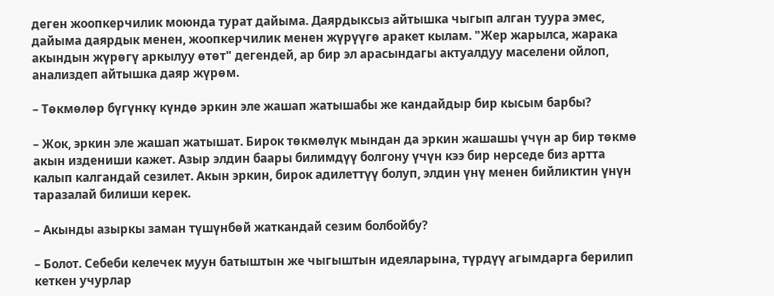деген жоопкерчилик моюнда турат дайыма. Даярдыксыз айтышка чыгып алган туура эмес, дайыма даярдык менен, жоопкерчилик менен жүрүүгө аракет кылам. "Жер жарылса, жарака акындын жүрөгү аркылуу өтөт" дегендей, ар бир эл арасындагы актуалдуу маселени ойлоп, анализдеп айтышка даяр жүрөм.

– Төкмөлөр бүгүнкү күндө эркин эле жашап жатышабы же кандайдыр бир кысым барбы?

– Жок, эркин эле жашап жатышат. Бирок төкмөлүк мындан да эркин жашашы үчүн ар бир төкмө акын издениши кажет. Азыр элдин баары билимдүү болгону үчүн кээ бир нерседе биз артта калып калгандай сезилет. Акын эркин, бирок адилеттүү болуп, элдин үнү менен бийликтин үнүн таразалай билиши керек.

– Акынды азыркы заман түшүнбөй жаткандай сезим болбойбу?

– Болот. Себеби келечек муун батыштын же чыгыштын идеяларына, түрдүү агымдарга берилип кеткен учурлар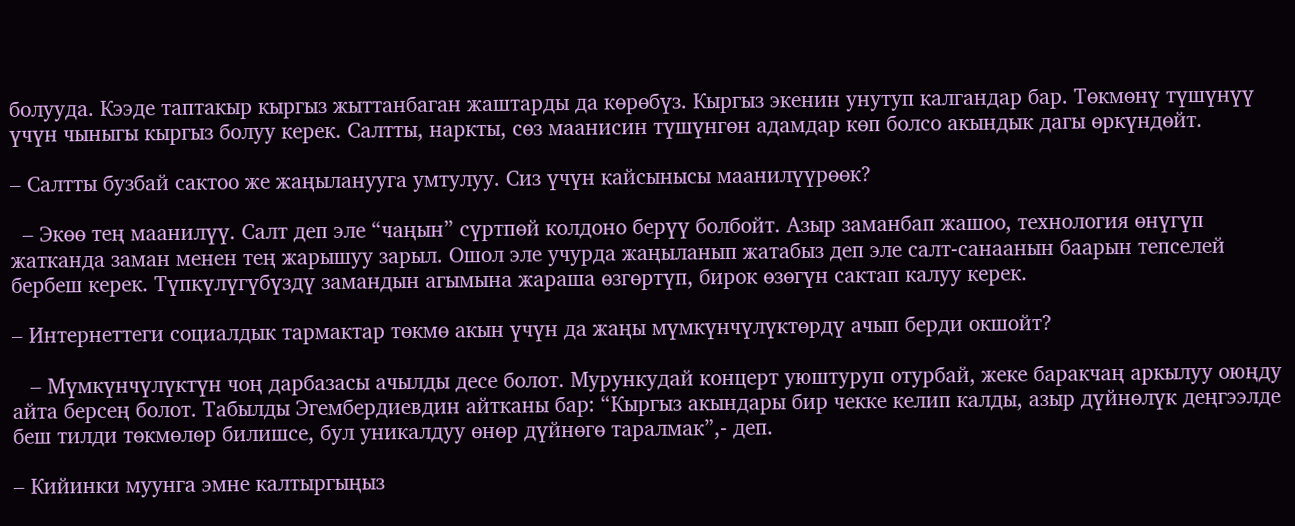болууда. Кээде таптакыр кыргыз жыттанбаган жаштарды да көрөбүз. Кыргыз экенин унутуп калгандар бар. Төкмөнү түшүнүү үчүн чыныгы кыргыз болуу керек. Салтты, наркты, сөз маанисин түшүнгөн адамдар көп болсо акындык дагы өркүндөйт.

– Салтты бузбай сактоо же жаңыланууга умтулуу. Сиз үчүн кайсынысы маанилүүрөөк?

  – Экөө тең маанилүү. Салт деп эле “чаңын” сүртпөй колдоно берүү болбойт. Азыр заманбап жашоо, технология өнүгүп жатканда заман менен тең жарышуу зарыл. Ошол эле учурда жаңыланып жатабыз деп эле салт-санаанын баарын тепселей бербеш керек. Түпкүлүгүбүздү замандын агымына жараша өзгөртүп, бирок өзөгүн сактап калуу керек.

– Интернеттеги социалдык тармактар төкмө акын үчүн да жаңы мүмкүнчүлүктөрдү ачып берди окшойт?

   – Мүмкүнчүлүктүн чоң дарбазасы ачылды десе болот. Мурункудай концерт уюштуруп отурбай, жеке баракчаң аркылуу оюңду айта берсең болот. Табылды Эгембердиевдин айтканы бар: “Кыргыз акындары бир чекке келип калды, азыр дүйнөлүк деңгээлде беш тилди төкмөлөр билишсе, бул уникалдуу өнөр дүйнөгө таралмак”,- деп.

– Кийинки муунга эмне калтыргыңыз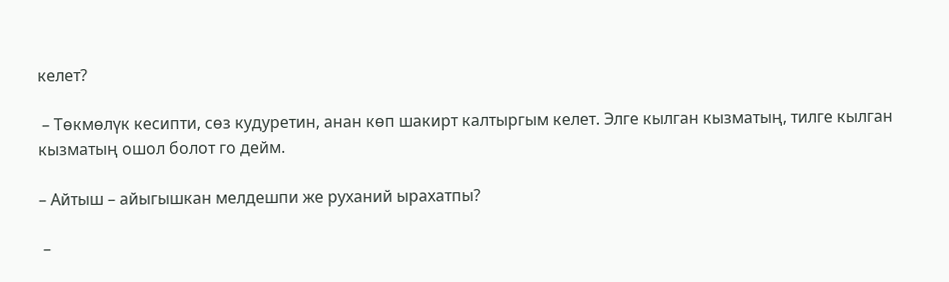келет?

 – Төкмөлүк кесипти, сөз кудуретин, анан көп шакирт калтыргым келет. Элге кылган кызматың, тилге кылган кызматың ошол болот го дейм.

– Айтыш – айыгышкан мелдешпи же руханий ырахатпы?

 –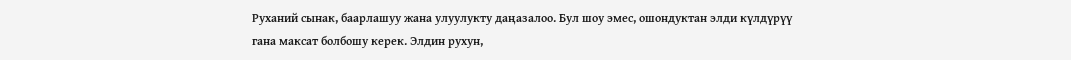Руханий сынак, баарлашуу жана улуулукту даңазалоо. Бул шоу эмес, ошондуктан элди күлдүрүү гана максат болбошу керек. Элдин рухун,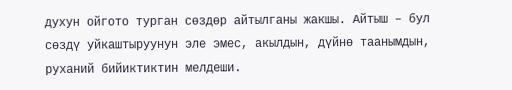духун ойгото турган сөздөр айтылганы жакшы. Айтыш – бул сөздү уйкаштыруунун эле эмес, акылдын, дүйнө таанымдын, руханий бийиктиктин мелдеши.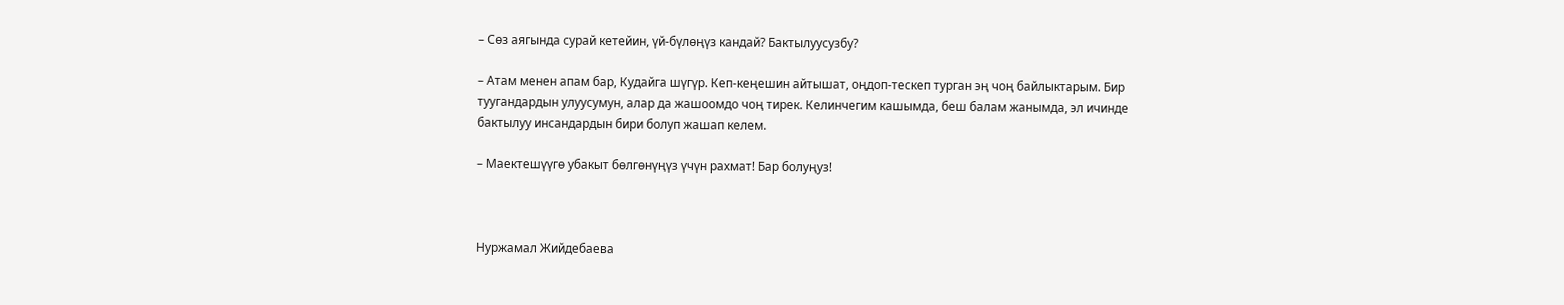– Сөз аягында сурай кетейин, үй-бүлөңүз кандай? Бактылуусузбу?

– Атам менен апам бар, Кудайга шүгүр. Кеп-кеңешин айтышат, оңдоп-тескеп турган эң чоң байлыктарым. Бир туугандардын улуусумун, алар да жашоомдо чоң тирек. Келинчегим кашымда, беш балам жанымда, эл ичинде бактылуу инсандардын бири болуп жашап келем.

– Маектешүүгө убакыт бөлгөнүңүз үчүн рахмат! Бар болуңуз!



Нуржамал Жийдебаева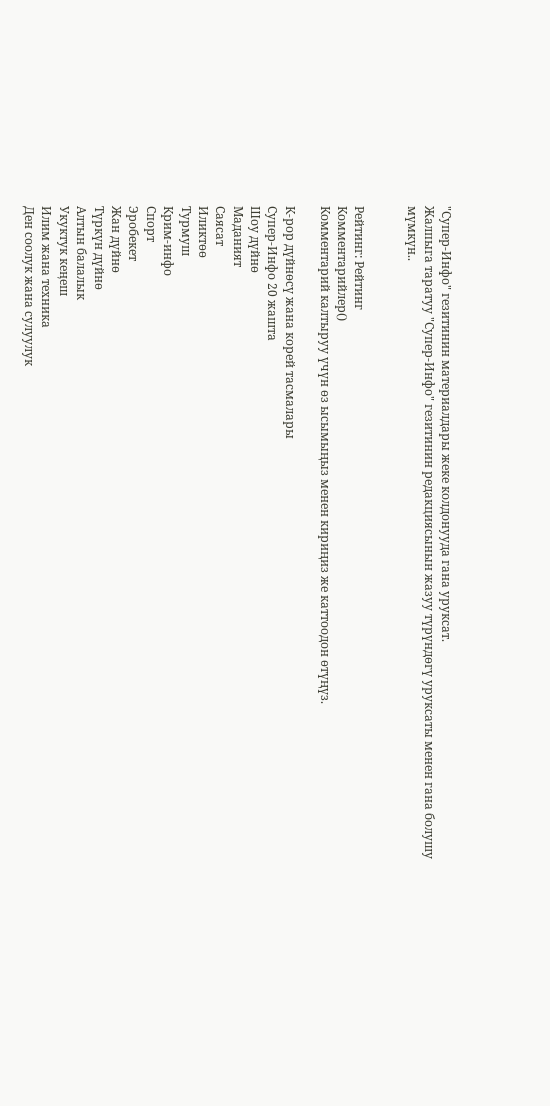"Супер-Инфо" гезитинин материалдары жеке колдонууда гана уруксат.
Жалпыга таратуу "Супер-Инфо" гезитинин редакциясынын жазуу түрүндөгү уруксаты менен гана болушу мүмкүн..


Рейтинг: Рейтинг
Комментарийлер()
Комментарий калтыруу үчүн өз ысымыңыз менен кириңиз же каттоодон өтүңүз.

К-рор дүйнөсү жана корей тасмалары
Супер-Инфо 20 жашта
Шоу дүйнө
Маданият
Саясат
Иликтөө
Турмуш
Крим-инфо
Спорт
Эробекет
Жан дүйнө
Түркүн дүйнө
Алтын балалык
Укуктук кеӊеш
Илим жана техника
Ден соолук жана сулуулук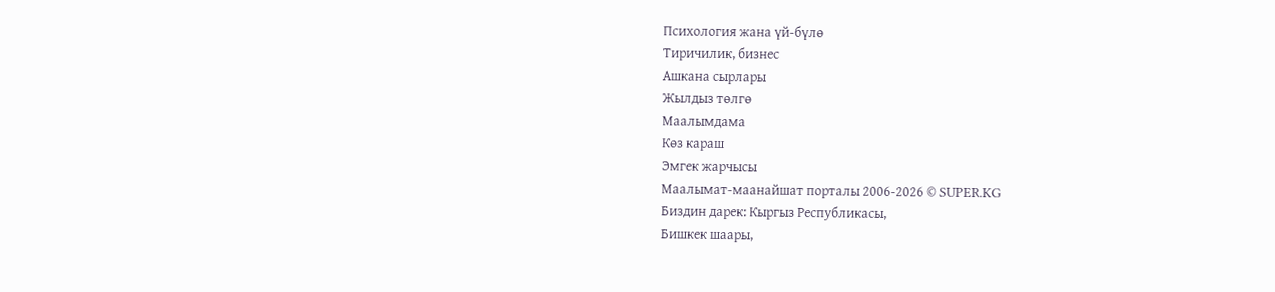Психология жана үй-бүлө
Тиричилик, бизнес
Ашкана сырлары
Жылдыз төлгө
Маалымдама
Көз караш
Эмгек жарчысы
Маалымат-маанайшат порталы 2006-2026 © SUPER.KG
Биздин дарек: Кыргыз Республикасы,
Бишкек шаары,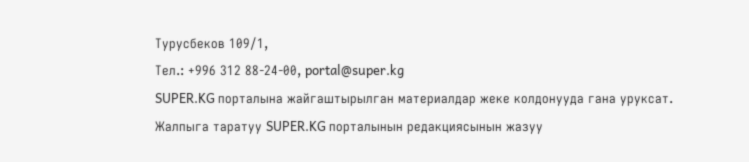Турусбеков 109/1,
Тел.: +996 312 88-24-00, portal@super.kg
SUPER.KG порталына жайгаштырылган материалдар жеке колдонууда гана уруксат.
Жалпыга таратуу SUPER.KG порталынын редакциясынын жазуу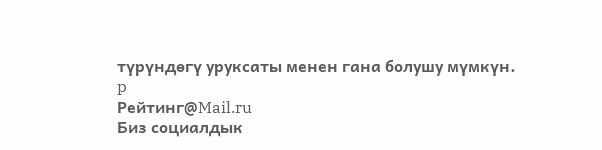түрүндөгү уруксаты менен гана болушу мүмкүн.
p
Рейтинг@Mail.ru
Биз социалдык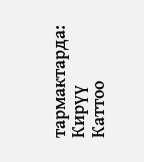тармактарда:
Кирүү
Каттоо